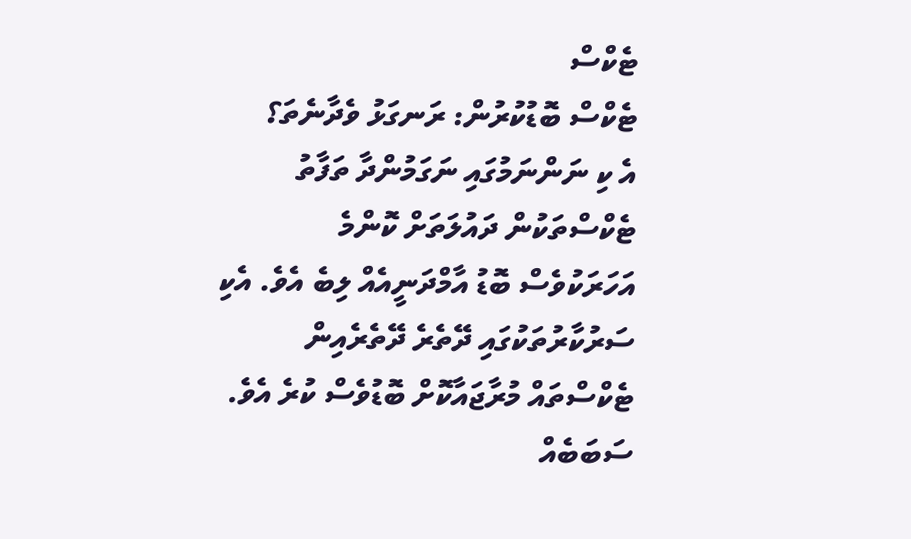ޓެކްސް
ޓެކްސް ބޮޑުކުރުން: ރަނގަޅު ވެދާނެތަ؟
އެ ކި ނަންނަމުގައި ނަގަމުންދާ ތަފާތު ޓެކްސްތަކުން ދައުލަތަށް ކޮންމެ އަހަރަކުވެސް ބޮޑު އާމްދަނީއެއް ލިބެ އެވެ. އެކި ސަރުކާރުތަކުގައި ދޭތެރެ ދޭތެރެއިން ޓެކްސްތައް މުރާޖައާކޮށް ބޮޑުވެސް ކުރެ އެވެ. ސަބަބެއް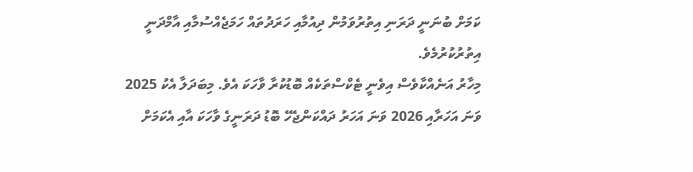ކަމަށް ބުނަނީ ދަރަނި އިތުރުވަމުން ދިއުމާއި ހަރަދުތައް ހަމަޖެއްސުމާއި އާމްދަނީ އިތުރުކުރުމެވެ.
މިހާރު އަނެއްކާވެސް އިވެނީ ޓެކްސްތަކެއް ބޮޑުކުރާ ވާހަކަ އެވެ. މިބަދަލާ އެކު 2025 ވަނަ އަހަރާއި 2026 ވަނަ އަހަރު ދައްކަންޖެހޭ ބޮޑު ދަރަނީގެ ވާހަކަ އާއި އެކަމަށް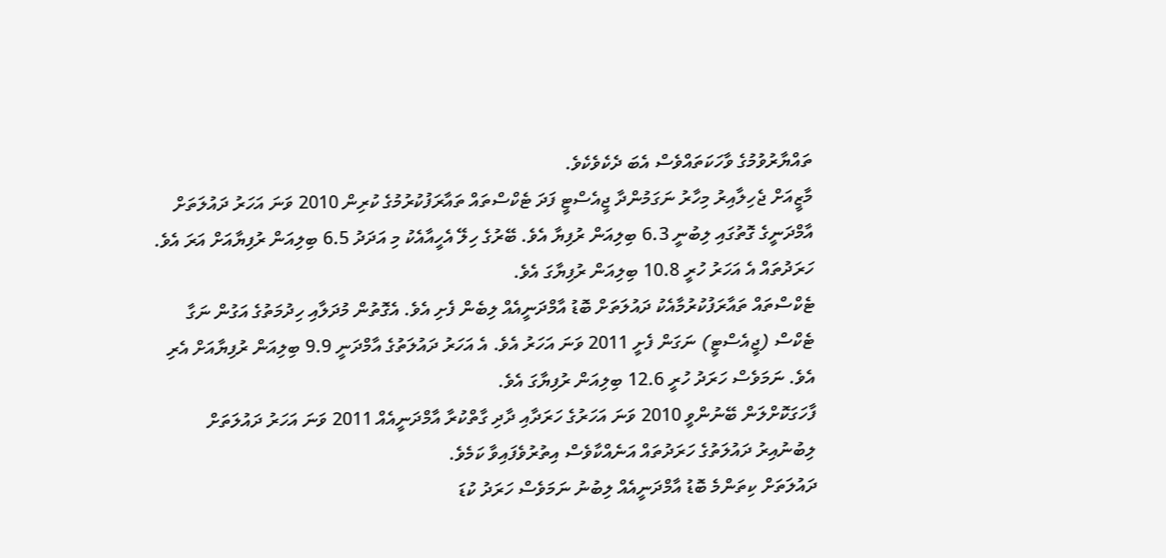ތައްޔާރުވުމުގެ ވާހަކަތައްވެސް އެބަ ދެކެވެކެވެ.
މާޒީއަށް ޖެހިލާއިރު މިހާރު ނަގަމުންދާ ޖީއެސްޓީ ފަދަ ޓެކްސްތައް ތައާރަފުކުރުމުގެ ކުރިން 2010 ވަނަ އަހަރު ދައުލަތަށް އާމްދަނީގެ ގޮތުގައި ލިބުނީ 6.3 ބިލިއަން ރުފިޔާ އެވެ. ބޭރުގެ ހިލޭ އެހީއާއެކު މި އަދަދު 6.5 ބިލިއަން ރުފިޔާއަށް އަރަ އެވެ. ހަރަދުތައް އެ އަހަރު ހުރީ 10.8 ބިލިއަން ރުފިޔާގަ އެވެ.
ޓެކްސްތައް ތައާރަފުކުރުމާއެކު ދައުލަތަށް ބޮޑު އާމްދަނީއެއް ލިބެން ފެށި އެވެ. އެގޮތުން މުދަލާއި ހިދުމަތުގެ އަގުން ނަގާ ޓެކްސް (ޖީއެސްޓީ) ނަގަން ފެށީ 2011 ވަނަ އަހަރު އެވެ. އެ އަހަރު ދައުލަތުގެ އާމްދަނީ 9.9 ބިލިއަން ރުފިޔާއަށް އެރި އެވެ. ނަމަވެސް ހަރަދު ހުރީ 12.6 ބިލިއަން ރުފިޔާގަ އެވެ.
ފާހަގަކޮށްލަން ބޭނުންވީ 2010 ވަނަ އަހަރުގެ ހަރަދާއި ދާދި ގާތްކުރާ އާމްދަނީއެއް 2011 ވަނަ އަހަރު ދައުލަތަށް ލިބުނުއިރު ދައުލަތުގެ ހަރަދުތައް އަނެއްކާވެސް އިތުރުވެފައިވާ ކަމެވެ.
ދައުލަތަށް ކިތަންމެ ބޮޑު އާމްދަނީއެއް ލިބުނު ނަމަވެސް ހަރަދު ކުޑަ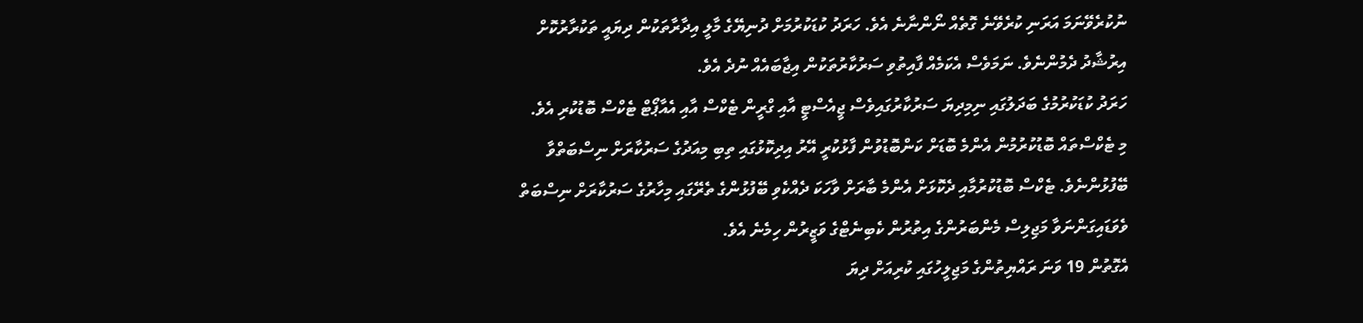ނުކުރެވޭނަމަ އަރަނި ކުރެވޭނެ ގޮތެއް ނޯންނާނެ އެވެ. ހަރަދު ކުޑަކުރުމަށް ދުނިޔޭގެ މާލީ އިދާރާތަކުން ދިޔައީ ތަކުރާރުކޮށް އިރުޝާދު ދެމުންނެވެ. ނަމަވެސް އެކަމެއް ފާއިތުވި ސަރުކާރުތަކުން އިޖާބައެއް ނުދެ އެވެ.
ހަރަދު ކުޑަކުރުމުގެ ބަދަލުގައި ނިމިދިޔަ ސަރުކާރުގައިވެސް ޖީއެސްޓީ އާއި ގްރީން ޓެކްސް އާއި އެއާޕޯޓް ޓެކްސް ބޮޑުކުރި އެވެ.
މި ޓެކްސްތައް ބޮޑުކުރުމުން އެންމެ ބޮޑަށް ކަންބޮޑުވުން ފާޅުކުރީ އޭރު އިދިކޮޅުގައި ތިބި މިއަދުގެ ސަރުކާރަށް ނިސްބަތްވާ ބޭފުޅުންނެވެ. ޓެކްސް ބޮޑުކުރުމާއި ދެކޮޅަށް އެންމެ ބާރަށް ވާހަކަ ދެއްކެވި ބޭފުޅުންގެ ތެރޭގައި މިހާރުގެ ސަރުކާރަށް ނިސްބަތް ވެވަޑައިގަންނަވާ މަޖިލިސް މެންބަރުންގެ އިތުރުން ކެބިނެޓްގެ ވަޒީރުން ހިމެނެ އެވެ.
އެގޮތުން 19 ވަނަ ރައްޔިތުންގެ މަޖިލީހުގައި ކުރިއަށް ދިޔަ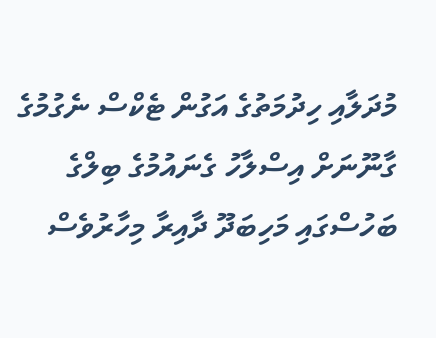މުދަލާއި ހިދުމަތުގެ އަގުން ޓެކްސް ނެގުމުގެ ގާނޫނަށް އިސްލާހު ގެނައުމުގެ ބިލްގެ ބަހުސްގައި މަހިބަދޫ ދާއިރާ މިހާރުވެސް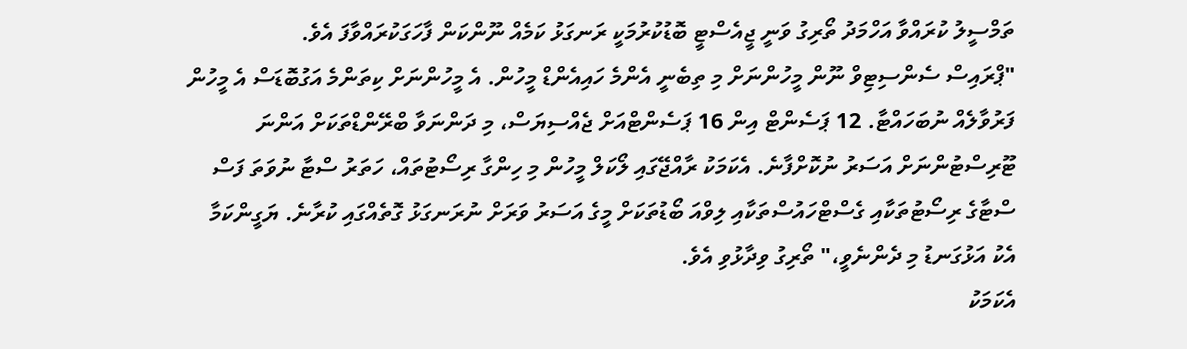ތަމްސީލު ކުރައްވާ އަހްމަދު ތޯރިގު ވަނީ ޖީއެސްޓީ ބޮޑުކުރުމަކީ ރަނގަޅު ކަމެއް ނޫންކަން ފާހަގަކުރައްވާފަ އެވެ.
"ޕްރައިސް ސެންސިޓިވް ނޫން މީހުންނަށް މި ތިބެނީ އެންމެ ހައިއެންޑް މީހުން. އެ މީހުންނަށް ކިތަންމެ އަގުބޮޑަސް އެ މީހުން ފަރުވާލެއް ނުބަހައްޓާ. 12 ޕަސެންޓް އިން 16 ޕަސެންޓްއަށް ޖެއްސިޔަސް، މި ދަންނަވާ ބްރޭންޑްތަކަށް އަންނަ ޓޫރިސްޓުންނަށް އަސަރު ނުކޮށްފާނެ. އެކަމަކު ރާއްޖޭގައި ލޯކަލް މީހުން މި ހިންގާ ރިސޯޓުތައް، ހަތަރު ސްޓާ ނުވަތަ ފަސް ސްޓާގެ ރިސޯޓުތަކާއި ގެސްޓްހައުސްތަކާއި ލިވްއަ ބޯޑުތަކަށް މީގެ އަސަރު ވަރަށް ނުރަނގަޅު ގޮތެއްގައި ކުރާނެ. ޔަގީންކަމާ އެކު އަޅުގަނޑު މި ދެންނެވީ،" ތޯރިގު ވިދާޅުވި އެވެ.
އެކަމަކު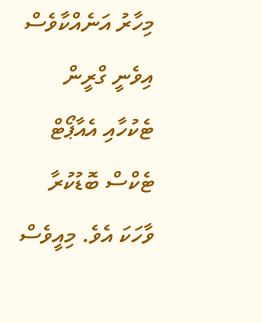މިހާރު އަނެއްކާވެސް އިވެނީ ގްރީން ޓެކުހާއި އެއާޕޯޓް ޓެކްސް ބޮޑުކުރާ ވާހަކަ އެވެ. މިއީވެސް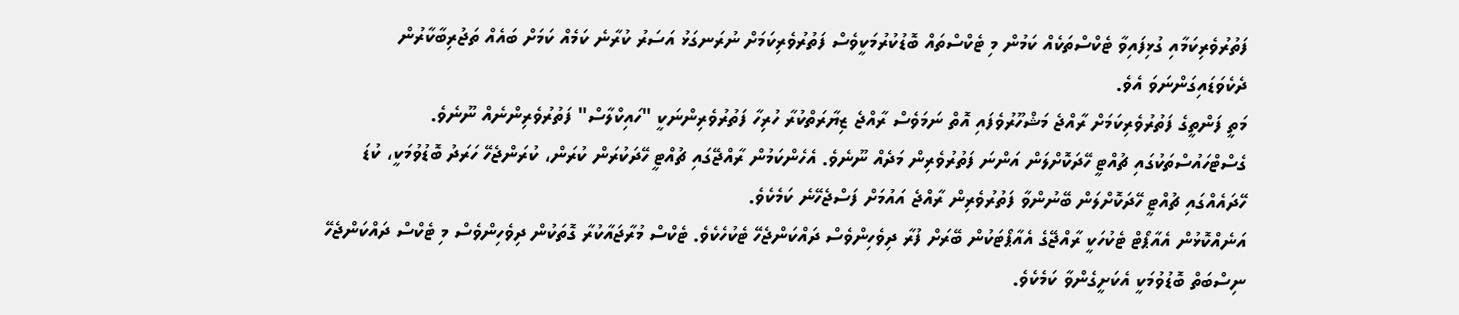ފަތުރުވެރިކަމާއި ގުޅިފައިވާ ޓެކްސްތަކެއް ކަމުން މި ޓެކްސްތައް ބޮޑުކުރުމަކީވެސް ފަތުރުވެރިކަމަށް ނުރަނގަޅު އަސަރު ކުރާނެ ކަމެއް ކަމަށް ބައެއް ތަޖުރިބާކާރުން ދެކެވަޑައިގަންނަވަ އެވެ.
މަތީ ފަންތީގެ ފަތުރުވެރިކަމަށް ރާއްޖެ މަޝްހޫރުވެފައި އޮތް ނަމަވެސް ރާއްޖެ ޒިޔާރަތްކުރާ ހުރިހާ ފަތުރުވެރިންނަކީ "ހައިކްލާސް" ފަތުރުވެރިންނެއް ނޫނެވެ. ގެސްޓްހައުސްތަކުގައި ޗުއްޓީ ހޭދަކޮށްލަން އަންނަ ފަތުރުވެރިން މަދެއް ނޫނެވެ. އެހެންކަމުން ރާއްޖޭގައި ޗުއްޓީ ހޭދަކުރަން ކުރަން، ކުރަންޖެހޭ ހަރަދު ބޮޑުވުމަކީ، ކުޑަ ހޭދައެއްގައި ޗުއްޓީ ހޭދަކޮށްލަން ބޭނުންވާ ފަތުރުވެރިން ރާއްޖެ އައުމަށް ފަސްޖެހޭނެ ކަމެކެވެ.
އަނެއްކޮޅުން އެއާޕޯޓް ޓެކުހަކީ ރާއްޖޭގެ އެއާޕޯޓަކުން ބޭރަށް ފުރާ ދިވެހިންވެސް ދައްކަންޖެހޭ ޓެކުހެކެވެ. ޓެކްސް މުރާޖައާކުރާ ގޮތަކުން ދިވެހިންވެސް މި ޓެކްސް ދައްކަންޖެހޭ ނިސްބަތް ބޮޑުވުމަކީ އެކަށީގެންވާ ކަމެކެވެ.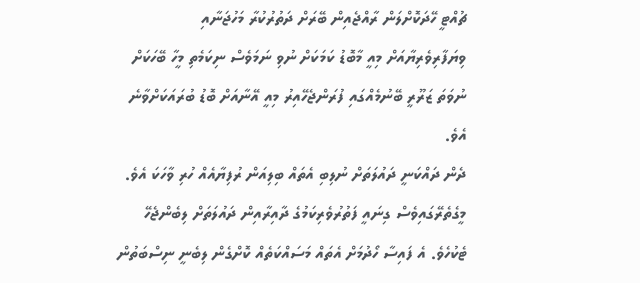ޗުއްޓީ ހޭދަކޮށްލަން ރާއްޖެއިން ބޭރަށް ދަތުރުކުރާ މަހުޖަނާއި ވިޔަފާރިވެރިޔާއަށް މިއީ މާބޮޑު ކަމަކަށް ނުވި ނަމަވެސް ނިކަމެތި މީހާ ބޭހަކަށް ނުވަތަ ޒަރޫރީ ބޭނުމެއްގައި ފުރަންޖެހޭއިރު މިއީ އޭނާއަށް ބޮޑު ބުރައަކަށްވާނެ އެވެ.
ދެން ދައްކަނީ ދައުލަތަށް ނުލިބި އެތައް ބިލިއަން ރުފިޔާއެއް ހުރި ވާހަކަ އެވެ. މީގެތެރޭގައިވެސް ގިނައީ ފަތުރުވެރިކަމުގެ ދާއިރާއިން ދައުލަތަށް ލިބެންޖެހޭ ޓެކުހެވެ. އެ ފައިސާ ހޯދުމަށް އެތައް މަސައްކަތެއް ކޮށްގެން ލިބެނީ ނިސްބަތުން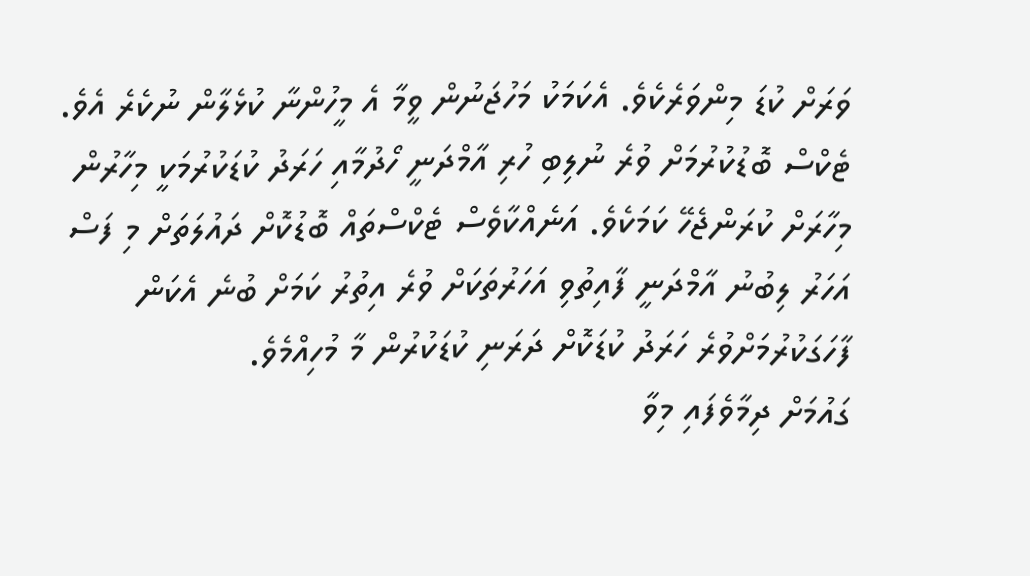ވަރަށް ކުޑަ މިންވަރެކެވެ. އެކަމަކު މަހުޖަނުން ވީމާ އެ މީހުންނާ ކުޅެލާން ނުކެރެ އެވެ.
ޓެކްސް ބޮޑުކުރުމަށް ވުރެ ނުލިބި ހުރި އާމްދަނީ ހޯދުމާއި ހަރަދު ކުޑަކުރުމަކީ މިހާރުން މިހާރަށް ކުރަންޖެހޭ ކަމަކެވެ. އަނެއްކާވެސް ޓެކްސްތައް ބޮޑުކޮށް ދައުލަތަށް މި ފަސް އަހަރު ލިބުނު އާމްދަނީ ފާއިތުވި އަހަރުތަކަށް ވުރެ އިތުރު ކަމަށް ބުނެ އެކަން ފާހަގަކުރުމަށްވުރެ ހަރަދު ކުޑަކޮށް ދަރަނި ކުޑަކުރުން މާ މުހިއްމެވެ.
ގައުމަށް ދިމާވެފައި މިވާ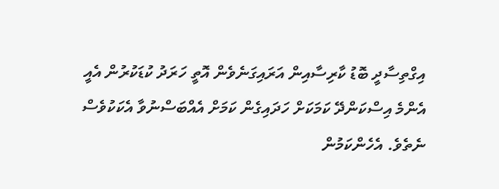އިގްތިސާދީ ބޮޑު ކާރިސާއިން އަރައިގަނެވެން އޮތީ ހަރަދު ކުޑަކުރުން އެއީ އެންމެ އިސްކަންދޭ ކަމަކަށް ހަދައިގެން ކަމަށް އެއްބަސްނުވާ އެކަކުވެސް ނެތެވެ. އެހެންކަމުން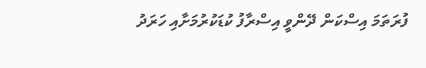ފުރަތަމަ އިސްކަން ދޭންވީ އިސްރާފު ކުޑަކުރުމަށާއި ހަރަދު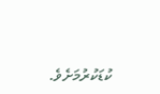ކުޑަކުރުމަށެވެ.